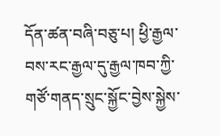དོན་ཚན་བཞི་བཅུ་པ། ཕྱི་རྒྱལ་བས་རང་རྒྱལ་དུ་རྒྱལ་ཁབ་ཀྱི་གཙོ་གནད་སྲུང་སྐྱོང་བྱེས་སྐྱེས་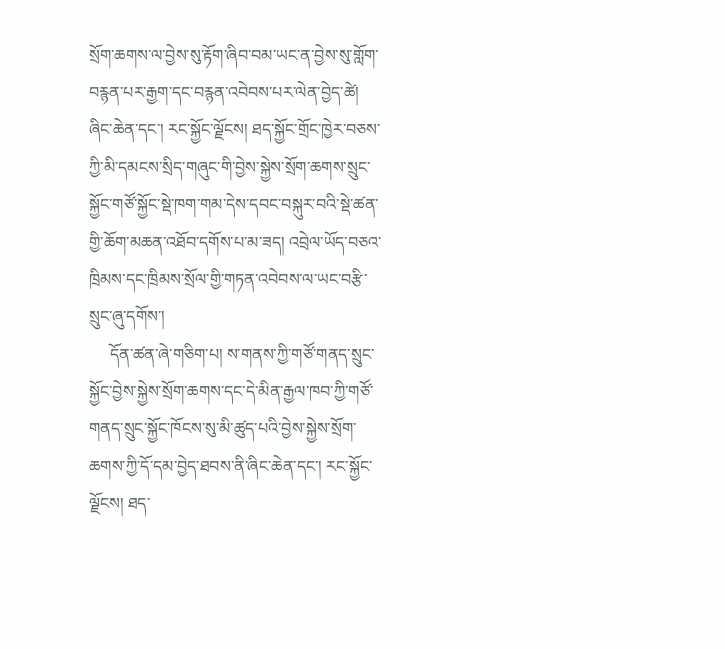སྲོག་ཆགས་ལ་བྱེས་སུ་རྟོག་ཞིབ་བམ་ཡང་ན་བྱེས་སུ་གློག་བརྙན་པར་རྒྱག་དང་བརྙན་འབེབས་པར་ལེན་བྱེད་ཚེ། ཞིང་ཆེན་དང་། རང་སྐྱོང་ལྗོངས། ཐད་སྐྱོང་གྲོང་ཁྱེར་བཅས་ཀྱི་མི་དམངས་སྲིད་གཞུང་གི་བྱེས་སྐྱེས་སྲོག་ཆགས་སྲུང་སྐྱོང་གཙོ་སྐྱོང་སྡེ་ཁག་གམ་དེས་དབང་བསྐུར་བའི་སྡེ་ཚན་གྱི་ཆོག་མཆན་འཐོབ་དགོས་པ་མ་ཟད། འབྲེལ་ཡོད་བཅའ་ཁྲིམས་དང་ཁྲིམས་སྲོལ་གྱི་གཏན་འབེབས་ལ་ཡང་བརྩི་སྲུང་ཞུ་དགོས་།
     དོན་ཚན་ཞེ་གཅིག་པ། ས་གནས་ཀྱི་གཙོ་གནད་སྲུང་སྐྱོང་བྱེས་སྐྱེས་སྲོག་ཆགས་དང་དེ་མིན་རྒྱལ་ཁབ་ཀྱི་གཙོ་གནད་སྲུང་སྐྱོང་ཁོངས་སུ་མི་ཚུད་པའི་བྱེས་སྐྱེས་སྲོག་ཆགས་ཀྱི་དོ་དམ་བྱེད་ཐབས་ནི་ཞིང་ཆེན་དང་། རང་སྐྱོང་ལྗོངས། ཐད་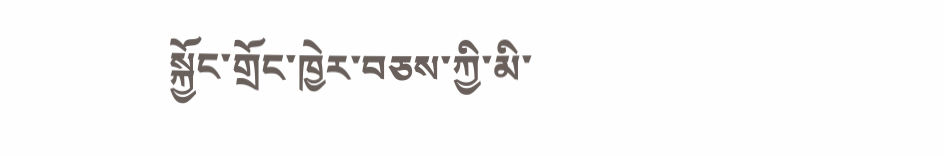སྐྱོང་གྲོང་ཁྱེར་བཅས་ཀྱི་མི་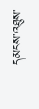དམངས་འཐུས་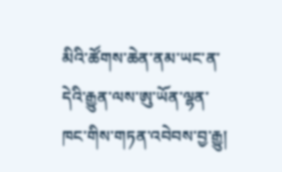མིའི་ཚོགས་ཆེན་ནམ་ཡང་ན་དེའི་རྒྱུན་ལས་ཨུ་ཡོན་ལྷན་ཁང་གིས་གཏན་འབེབས་བྱ་རྒྱུ།